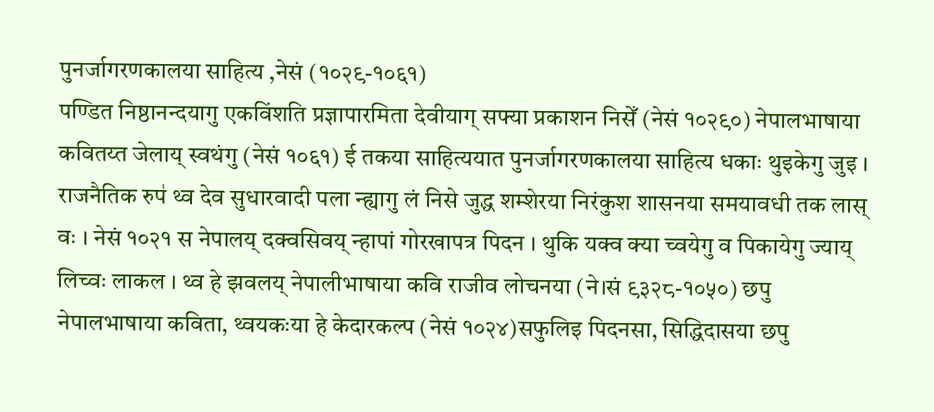पुनर्जागरणकालया साहित्य ,नेसं (१०२९-१०६१)
पण्डित निष्ठानन्दयागु एकविंशति प्रज्ञापारमिता देवीयाग् सफ्या प्रकाशन निसेँ (नेसं १०२९०) नेपालभाषाया कवितय्त जेलाय् स्वथंगु (नेसं १०६१) ई तकया साहित्ययात पुनर्जागरणकालया साहित्य धकाः थुइकेगु जुइ । राजनैतिक रुप॑ थ्व देव सुधारवादी पला न्ह्यागु लं निसे जुद्ध शम्शेरया निरंकुश शासनया समयावधी तक लास् वः । नेसं १०२१ स नेपालय् दक्वसिवय् न्हापां गोरखापत्र पिदन । थुकि यक्व क्या च्वयेगु व पिकायेगु ज्याय् लिच्वः लाकल । थ्व हे झवलय् नेपालीभाषाया कवि राजीव लोचनया (ने।सं ९३२८-१०५०) छपु नेपालभाषाया कविता, थ्वयकःया हे केदारकल्प (नेसं १०२४)सफुलिइ पिदनसा, सिद्धिदासया छपु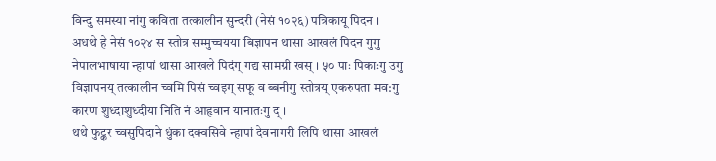विन्दु समस्या नांगु कविता तत्कालीन सुन्दरी (नेसं १०२६) पत्रिकायू पिदन ।
अधथे हे नेसं १०२४ स स्तोत्र सम्मुच्चयया बिज्ञापन थासा आखलं पिदन गुगु नेपालभाषाया न्हापां थासा आखले पिदंग् गद्य सामग्री खस् । ५० पाः पिकाःगु उगु विज्ञापनय् तत्कालीन च्वमि पिसं च्वइग् सफू व ब्बनीगु स्तोत्रय् एकरुपता मव:गु कारण शुध्दाशुध्दीया निति नं आहृवान यानातःगु द् ।
थथे फुट्कर च्वसुपिदाने धुंका दक्वसिवे न्हापां देवनागरी लिपि थासा आखलं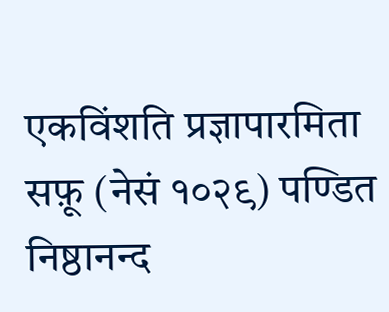एकविंशति प्रज्ञापारमिता सफ़ू (नेसं १०२९) पण्डित निष्ठानन्द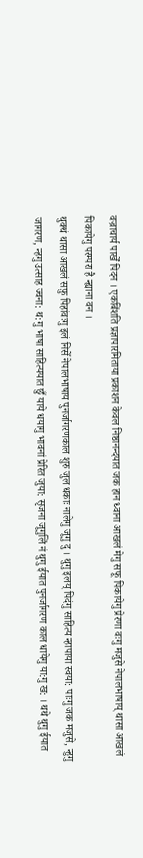वज्राचार्य पार्खें पिदन । एकबिंशति प्रज्ञापारमिताया प्रकाशन केवल निष्ठानन्दयात जक हान ध्वाना आखलं मेगु सफू पिकायेगु प्रेरणा वःगु मजुसे नेपालभाषाय् थासा आखलं पिकायेगु परम्परा है न्ह्याना वन ।
थुक्थं थासा आखलं सफ़ु पिहांवःगु इलं निसेँ नेपालभाषाय पुनर्जागरणकाल शुरु जुल धकाः नालेगु जूगु दु । थुगु इलय् पिदंगु साहित्य न्हापाया स्वया: पाःगु जक मजुसे, न्हुगु जागरण, न्हगु उत्साह ज्वना: थ:गु भाषा साहित्ययात छुँ याये धयागु भावनां प्रेरित जुया: सृजना जूगुलिं नं थुगु ईयात पुनर्जागरण काल धायेगु या:गु ख: । थथे थुगु ईयात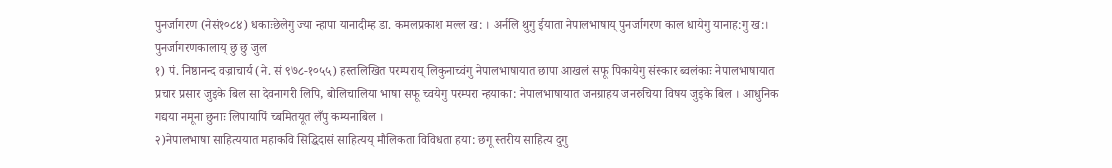पुनर्जागरण (नेसं१०८४) धकाःछेलेगु ज्या न्हापा यानादीम्ह डा. कमलप्रकाश मल्ल ख: । अर्नलि थुगु ईयाता नेपालभाषाय् पुनर्जागरण काल धायेगु यानाह:गु ख:।
पुनर्जागरणकालाय् छु छु जुल
१) पं. निष्ठानन्द वज्राचार्य (ने. सं ९७८-१०५५) हस्तलिखित परम्पराय् लिकुनाच्वंगु नेपालभाषायात छापा आखलं सफू पिकायेगु संस्कार ब्वलंकाः नेपालभाषायात प्रचार प्रसार जुइके बिल सा देवनागरी लिपि, बोलिचालिया भाषा सफू च्वयेगु परम्परा न्हयाका: नेपालभाषायात जनग्राहय जनरुचिया विषय जुइके बिल । आधुनिक गद्यया नमूना छुनाः लिपायापिं च्बमितयूत लँपु कम्यनाबिल ।
२)नेपालभाषा साहित्ययात महाकवि सिद्धिदासं साहित्यय् मौलिकता विविधता हया: छगू स्तरीय साहित्य दुगु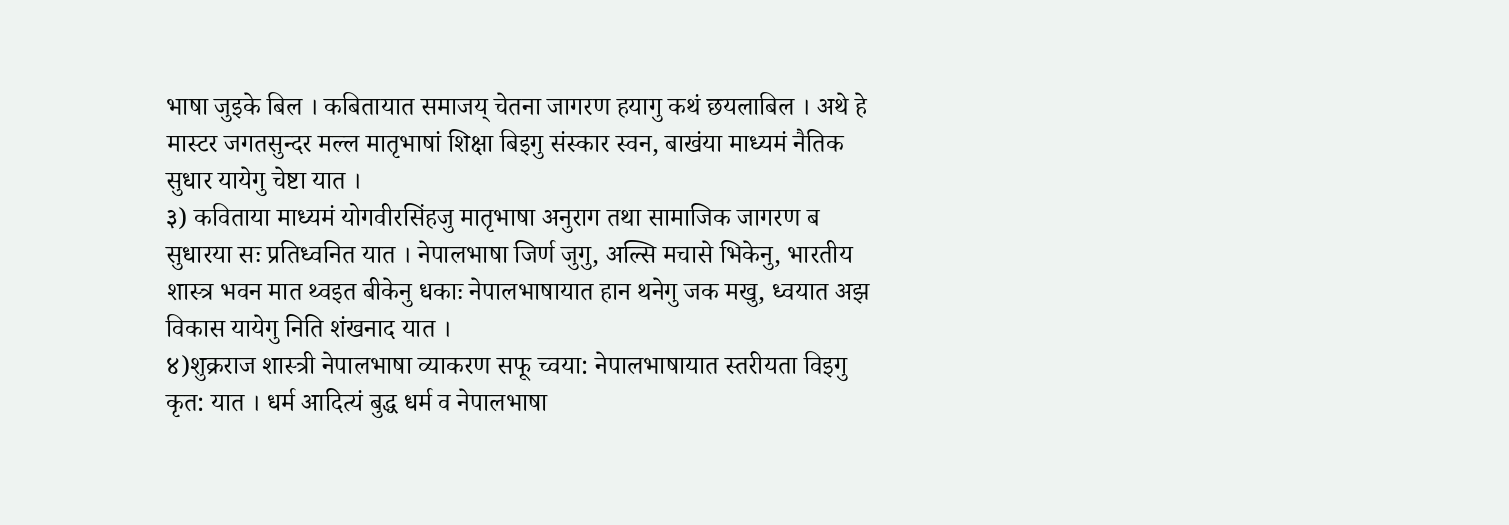भाषा जुइके बिल । कबितायात समाजय् चेतना जागरण हयागु कथं छयलाबिल । अथे हे मास्टर जगतसुन्दर मल्ल मातृभाषां शिक्षा बिइगु संस्कार स्वन, बाखंया माध्यमं नैतिक सुधार यायेगु चेष्टा यात ।
३) कविताया माध्यमं योगवीरसिंहजु मातृभाषा अनुराग तथा सामाजिक जागरण ब सुधारया सः प्रतिध्वनित यात । नेपालभाषा जिर्ण जुगु, अल्सि मचासे भिकेनु, भारतीय शास्त्र भवन मात थ्वइत बीकेनु धकाः नेपालभाषायात हान थनेगु जक मखु, ध्वयात अझ विकास यायेगु निति शंखनाद यात ।
४)शुक्रराज शास्त्री नेपालभाषा व्याकरण सफू च्वया: नेपालभाषायात स्तरीयता विइगु कृत: यात । धर्म आदित्यं बुद्ध धर्म व नेपालभाषा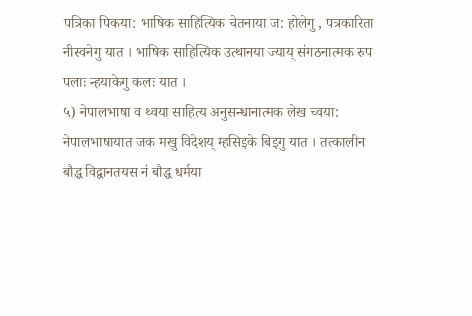पत्रिका पिकया: भाषिक साहित्यिक चेतनाया ज: होलेगु , पत्रकारिता नीस्वनेगु यात । भाषिक साहित्यिक उत्थानया ज्याय् संगठनात्मक रुप पलाः न्हयाकेगु कलः यात ।
५) नेपालभाषा व थ्वया साहित्य अनुसन्धानात्मक लेख च्वया: नेपालभाषायात जक मखु विदेशय् म्हसिइके बिइगु यात । तत्कालीन बौद्ध विद्वानतयस नं बौद्ध धर्मया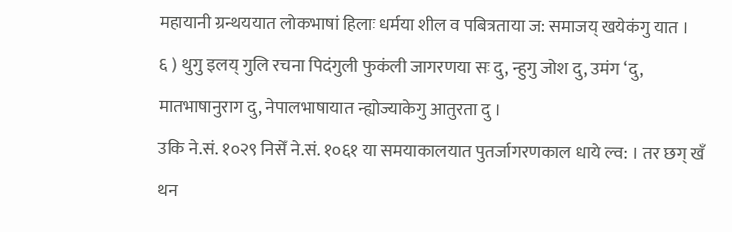महायानी ग्रन्थययात लोकभाषां हिलाः धर्मया शील व पबित्रताया ज: समाजय् खयेकंगु यात ।
६ ) थुगु इलय् गुलि रचना पिदंगुली फुकंली जागरणया सः दु, न्हुगु जोश दु, उमंग ‘दु, मातभाषानुराग दु, नेपालभाषायात न्ह्योज्याकेगु आतुरता दु ।
उकि ने.सं. १०२९ निसेँ ने.सं. १०६१ या समयाकालयात पुतर्जागरणकाल धाये ल्व: । तर छग् खँ थन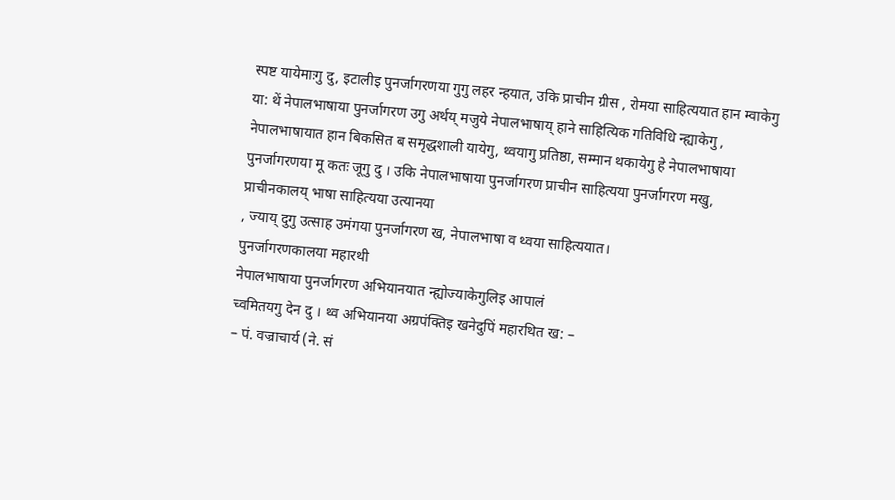स्पष्ट यायेमाःगु दु, इटालीइ पुनर्जागरणया गुगु लहर न्हयात, उकि प्राचीन ग्रीस , रोमया साहित्ययात हान म्वाकेगु या: थें नेपालभाषाया पुनर्जागरण उगु अर्थय् मजुये नेपालभाषाय् हाने साहित्यिक गतिविधि न्ह्याकेगु , नेपालभाषायात हान बिकसित ब समृद्धशाली यायेगु, थ्वयागु प्रतिष्ठा, सम्मान थकायेगु हे नेपालभाषाया पुनर्जागरणया मू कतः जूगु दु । उकि नेपालभाषाया पुनर्जागरण प्राचीन साहित्यया पुनर्जागरण मखु, प्राचीनकालय् भाषा साहित्यया उत्यानया
, ज्याय् दुगु उत्साह उमंगया पुनर्जागरण ख, नेपालभाषा व थ्वया साहित्ययात।
पुनर्जागरणकालया महारथी
नेपालभाषाया पुनर्जागरण अभियानयात न्ह्योज्याकेगुलिइ आपालं
च्वमितयगु देन दु । थ्व अभियानया अग्रपंक्तिइ खनेदुपिं महारथित ख: –
– पं. वज्राचार्य (ने. सं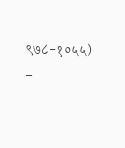९७८-१०५५)
–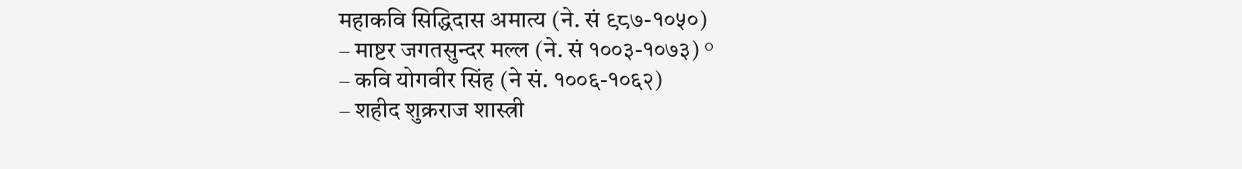महाकवि सिद्धिदास अमात्य (ने. सं ९८७-१०५०)
– माष्टर जगतसुन्दर मल्ल (ने. सं १००३-१०७३) °
– कवि योगवीर सिंह (ने सं. १००६-१०६२)
– शहीद शुक्रराज शास्त्री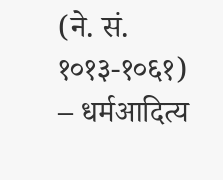(ने. सं. १०१३-१०६१)
– धर्मआदित्य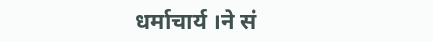धर्माचार्य ।ने सं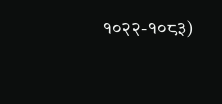१०२२-१०८३)